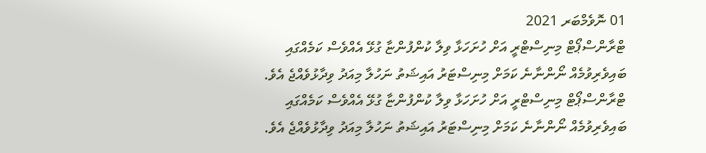01 ނޮވެމްބަރ 2021
ޓްރާންސްޕޯޓް މިނިސްޓްރީ އަށް ހުށަހަޅާ ވިލާ ކުންފުންޏާ ގުޅޭ އެއްވެސް ކަމެއްގައި ބައިވެރިވުމެއް ނޯންނާނެ ކަމަށް މިނިސްޓަރު އައިޝަތު ނަހުލާ މިއަދު ވިދާޅުވެއްޖެ އެވެ.
ޓްރާންސްޕޯޓް މިނިސްޓްރީ އަށް ހުށަހަޅާ ވިލާ ކުންފުންޏާ ގުޅޭ އެއްވެސް ކަމެއްގައި ބައިވެރިވުމެއް ނޯންނާނެ ކަމަށް މިނިސްޓަރު އައިޝަތު ނަހުލާ މިއަދު ވިދާޅުވެއްޖެ އެވެ.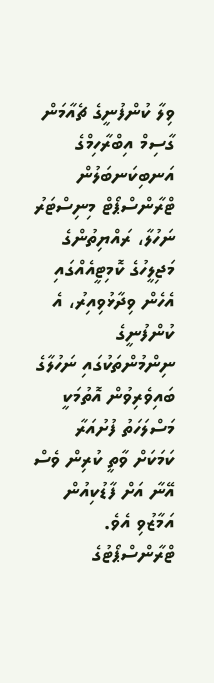ވިލާ ކުންފުނީގެ ޗެއާމަން ގާސިމް އިބްރާހިމްގެ އަނބިކަނބަލުން ޓްރާންސްޕޯޓް މިނިސްޓަރު ނަހުލާ، ރައްޔިތުންގެ މަޖިލީހުގެ ކޮމިޓީއެއްގައި އެހެން ވިދާޅުވިއިރު، އެ ކުންފުނީގެ ނިންމުންތަކުގައި ނަހުލާގެ ބައިވެރިވުން އޮތުމަކީ މަސްލަހަތު ފުށުއަރާ ކަމަކަށް ވާތީ ކުރިން ވެސް އޭނާ އަށް ފާޑުކިއުން އަމާޒުވި އެވެ.
ޓްރާންސްޕޯޓުގެ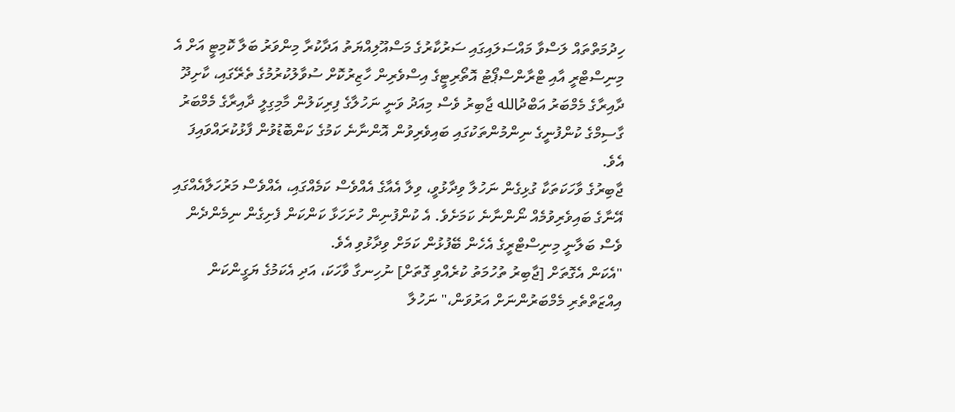ހިދުމަތްތައް ލަސްވާ މައްސަލައިގައި ސަރުކާރުގެ މަސްއޫލިއްޔަތު އަދާކުރާ މިންވަރު ބަލާ ކޮމިޓީ އަށް އެ މިނިސްޓްރީ އާއި ޓްރާންސްޕޯޓު އޮތޯރިޓީގެ އިސްވެރިން ހާޒިރުކޮށް ސުވާލުކުރުމުގެ ތެރޭގައި، ކާށިދޫ ދާއިރާގެ މެމްބަރު އަބްދުالله ޖާބިރު ވެސް މިއަދު ވަނީ ނަހުލާގެ ފިރިކަލުން މާމިގިލީ ދާއިރާގެ މެމްބަރު ގާސިމްގެ ކުންފުނީގެ ނިންމުންތަކުގައި ބައިވެރިވުން އޮންނާނެ ކަމުގެ ކަންބޮޑުވުން ފާޅުކުރައްވައިފަ އެވެ.
ޖާބިރުގެ ވާހަކަތަކާ ގުޅިގެން ނަހުލާ ވިދާޅުވީ، ވިލާ އެއާގެ އެއްވެސް ކަމެއްގައި، އެއްވެސް މަރުހަލާއެއްގައި އޭނާގެ ބައިވެރިވުމެއް ނޯންނާނެ ކަމަށެވެ. އެ ކުންފުނިން ހުށަހަޅާ ކަންކަން ފެށިގެން ނިމެންދެން ވެސް ބަލާނީ މިނިސްޓްރީގެ އެހެން ބޭފުޅުން ކަމަށް ވިދާޅުވި އެވެ.
"އެކަން އެގޮތަށް [ޖާބިރު ތުހުމަތު ކުރެއްވި ގޮތަށް] ނުހިނގާ ވާހަކަ، އަދި އެކަމުގެ ޔަގީންކަން އިއްޒަތްތެރި މެމްބަރުންނަށް އަރުވަން،" ނަހުލާ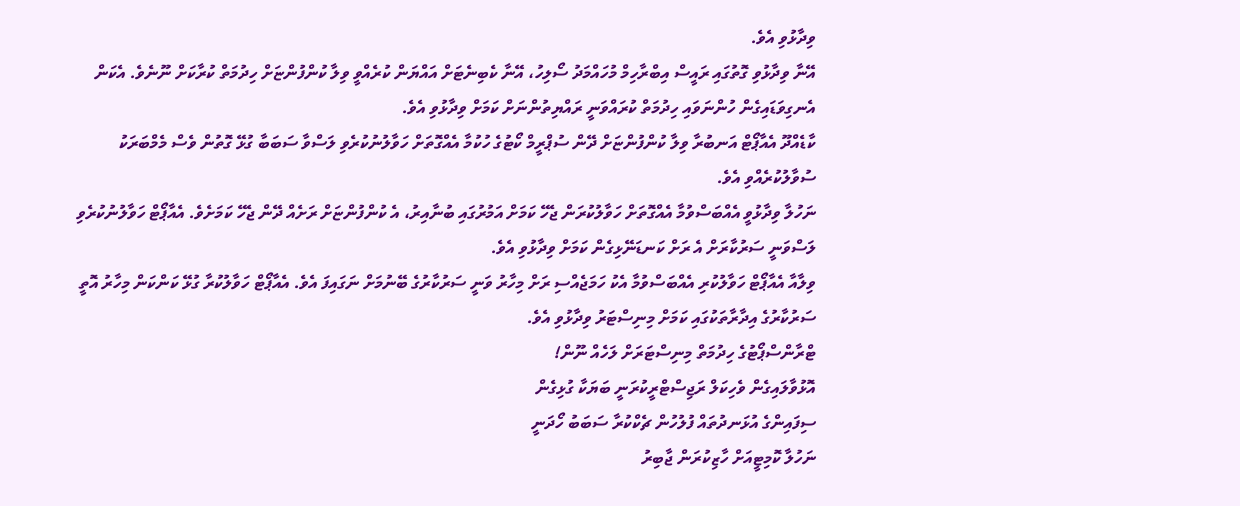ވިދާޅުވި އެވެ.
އޭނާ ވިދާޅުވި ގޮތުގައި ރައީސް އިބްރާހިމް މުހައްމަދު ސޯލިހު، އޭނާ ކެބިނެޓަށް އައްޔަން ކުރެއްވީ ވިލާ ކުންފުންޏަށް ހިދުމަތް ކުރާކަށް ނޫނެވެ. އެކަން އެނގިވަޑައިގެން ހުންނަވައި ހިދުމަތް ކުރައްވަނީ ރައްޔިތުންނަށް ކަމަށް ވިދާޅުވި އެވެ.
ކާޑެއްދޫ އެއާޕޯޓް އަނބުރާ ވިލާ ކުންފުންޏަށް ދޭން ސުޕްރީމް ކޯޓުގެ ހުކުމާ އެއްގޮތަށް ހަވާލުނުކުރެވި ލަސްވާ ސަބަބާ ގުޅޭ ގޮތުން ވެސް މެމްބަރަކު ސުވާލުކުރެއްވި އެވެ.
ނަހުލާ ވިދާޅުވީ އެއްބަސްވުމާ އެއްގޮތަށް ހަވާލުކުރަން ޖެހޭ ކަމަށް އަމުރުގައި ބުނާއިރު، އެ ކުންފުންޏަށް ރަށެއް ދޭން ޖެހޭ ކަމަށެވެ. އެއާޕޯޓް ހަވާލުނުކުރެވި ލަސްވަނީ ސަރުކާރަށް އެ ރަށް ކަނޑަނޭޅިގެން ކަމަށް ވިދާޅުވި އެވެ.
ވިލާއާ އެއާޕޯޓް ހަވާލުކުރި އެއްބަސްވުމާ އެކު ހަމަޖެއްސި ރަށް މިހާރު ވަނީ ސަރުކާރުގެ ބޭނުމަށް ނަގައިފަ އެވެ. އެއާޕޯޓް ހަވާލުކުރާ ގުޅޭ ކަންކަން މިހާރު އޮތީ ސަރުކާރުގެ އިދާރާތަކުގައި ކަމަށް މިނިސްޓަރު ވިދާޅުވި އެވެ.
ޓްރާންސްޕޯޓުގެ ހިދުމަތް މިނިސްޓަރަށް ލަހެއް ނޫން!
އޮޅުވާލައިގެން ވެހިކަލް ރަޖިސްޓްރީކުރަނީ ބަޔަކާ ގުޅިގެން
ސިފައިންގެ އުޅަނދުތައް ފުލުހުން ޗެކްކުރާ ސަބަބު ހޯދަނީ
ނަހުލާ ކޮމިޓީއަށް ހާޒިކުރަން ޖާބިރު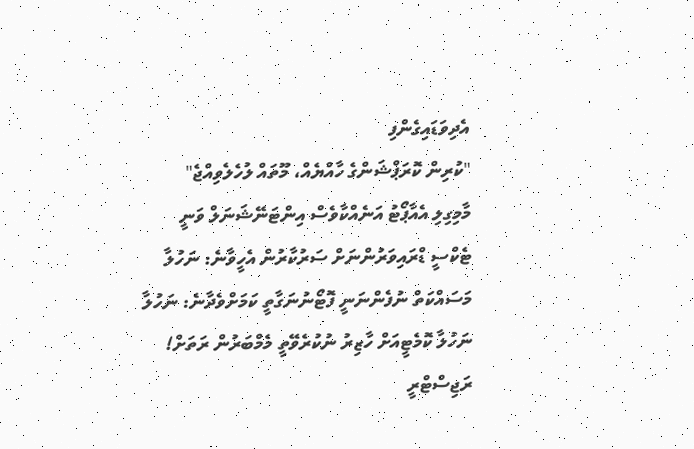އެދިވަޑައިގެންފި
"ކުރިން ކޮރަޕްޝަންގެ ހާއްޔެއް، މޫތައް ލުހެލެވިއްޖެ"
މާމިގިލި އެއާޕޯޓު އަނެއްކާވެސް އިންޓަނޭޝަނަލް ވަނީ
ޓެކްސީ ޑްރައިވަރުންނަށް ސަރުކާރުން އެހީވާނެ: ނަހުލާ
މަސައްކަތް ނުފެންނަނީ ފޮޓޯނުނަގާތީ ކަމަށްވެދާނެ: ނަހުލާ
ނަހުލާ ކޮމެޓީއަށް ހާޒިރު ނުކުރެވޭތީ މެމްބަރުން ރަތަށް!
ރަޖިސްޓްރީ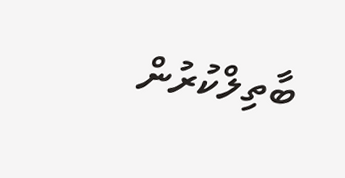ބާތިލްކުރުން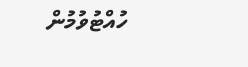ހުއްޓުވުމުން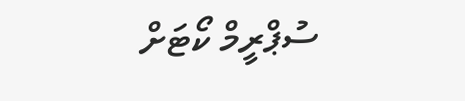ސުޕްރީމް ކޯޓަށް